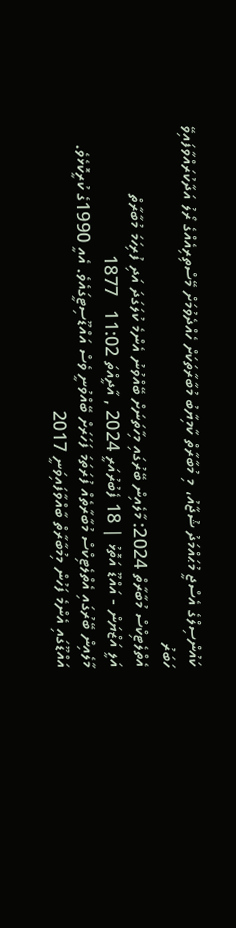ކައުންސިލްގެ އެސްޖީ މުޙައްމަދު ޝުޖާއު، މި މުބާރާތް ކާމިޔާބު މުބާރާތަކަށް ހެއްދެވުމަށް މޭސްތިރިއެއްގެ ރޯލު އަދާކުރައްވާފައިވޭ
ހަބަރު
އެތްލެޓިކްސް މުބާރާތް 2024: މާލެއިން ބޭރުގައި މިހާތަނަށް ބޭއްވުނު އެންމެ ކުލަގަދަ އަދި ފުރިހަމަ މުބާރާތް
އަލީ އަޒްޔަން - އައްޑޫ އަތޮޅު | 18 ފެބުރުއަރީ 2024 , އާދީއްތަ 11:02   1877
މާލެއިން ބޭރުގައި އެތްލެޓިކްސް މުބާރާތެއް ފުރަތަމަ ފަހަރަށް ބޭއްވުނީ ވެސް އައްޑޫސިޓީގައެވެ. އެއީ 1990ގެ ކުރީކޮޅެވެ. އައްޑޫގައި އެންމެ ފަހުން މިމުބާރާތް ބާއްވާފައިވަނީ 2017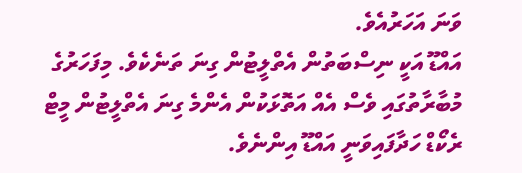ވަނަ އަހަރުއެވެ.
އައްޑޫ އަކީ ނިސްބަތުން އެތްލީޓުން ގިނަ ތަނެކެވެ. މިފަހަރުގެ މުބާރާތުގައި ވެސް އެއް އަތޮޅަކުން އެންމެ ގިނަ އެތްލީޓުން މީޓް ރެކޯޑް ހަދާފައިވަނީ އައްޑޫ އިންނެވެ.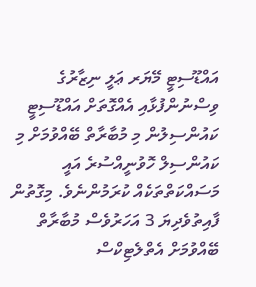އައްޑޫސިޓީ މޭޔަރ ޢަލީ ނިޒާރުގެ ވިސްނުންފުޅާއި އެއްގޮތަށް އައްޑޫސިޓީ ކައުންސިލުން މި މުބާރާތް ބޭއްވުމަށް މި ކައުންސިލް ހޮވުނީއްސުރެ އައީ މަސައްކަތްތަކެއް ކުރަމުންނެވެ. މިގޮތުން ފާއިތުވެދިޔަ 3 އަހަރުވެސް މުބާރާތް ބޭއްވުމަށް އެތްލެޓިކްސް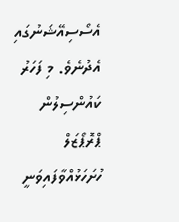އެސޯސިއޭޝަނުގައި އެދުނެވެ. މި ފަހަރު ކައުންސިލުން ޕްރޮޕޯޒަލް ހުށަހަޅުއްވާފައިވަނީ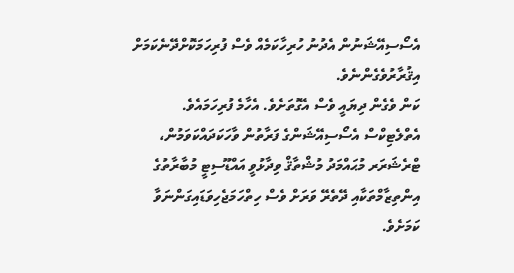އެސޯސިއޭޝަނުން އެދުނު ހުރިހާކަމެއް ވެސް ފުރިހަމަކޮށްދޭނެކަމަށް އިޤުރާރުވެގެންނެވެ.
ކަން ވެގެން ދިޔައީ ވެސް އެގޮތަށެވެ. އެހާމެ ފުރިހަމައެވެ.
އެތްލެޓިކްސް އެސޯސިއޭޝަންގެ ފަރާތުން ވާހަކަދައްކަވަމުން، ޓްރެޝަރަރ މުޙައްމަދު މުޝްތާޤް ވިދާޅުވީ އައްޑޫސިޓީ މުބާރާތުގެ އިންތިޒާމްތަކާއި ދޭތެރޭ ވަރަށް ވެސް ހިތްހަމަޖެހިވަޑައިގަންނަވާ ކަމަށެވެ.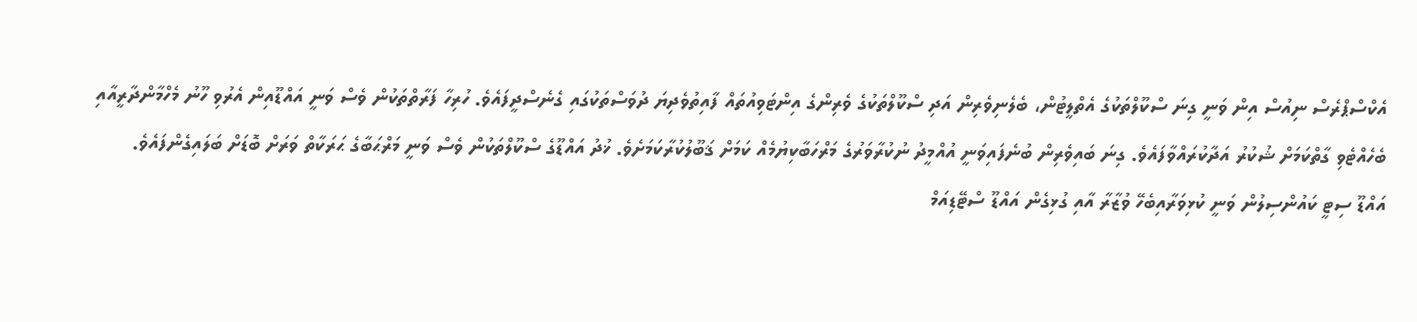އެކްސްޕްރެސް ނިއުސް އިން ވަނީ ގިނަ ސްކޫލްތަކުގެ އެތްލީޓުން، ބެލެނިވެރިން އަދި ސްކޫލްތަކުގެ ވެރިންގެ އިންޓަވިއުތައް ފާއިތުވެދިޔަ ދުވަސްތަކުގައި ގެނެސްދީފައެވެ. ހުރިހާ ފަރާތްތަކުން ވެސް ވަނީ އައްޑޫއިން އެރުވި ހޫނު މެހްމާންދާރީއާއި ބެހެއްޓެވި ގާތްކަމަށް ޝުކުރު އަދާކުރައްވާފައެވެ. ގިނަ ބައިވެރިން ބުނެފައިވަނީ އުއްމީދު ނުކުރާވަރުގެ މަރްހަބާކިޔުމެއް ކަމަށް ޤަބޫލުކުރާކަމަށެވެ. ޚުދު އައްޑޫގެ ސްކޫލްތަކުން ވެސް ވަނީ މަރްޙަބާގެ ޙަރަކާތް ވަރަށް ބޮޑަށް ބަލައިގެންފައެވެ.
އައްޑޫ ސިޓީ ކައުންސިލުން ވަނީ ކުޅިވަރާއިބެހޭ ވުޒާރާ އާއި ގުޅިގެން އައްޑޫ ސްޓޭޑިއަމް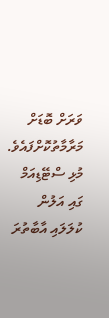ވަރަށް ބޮޑަށް މަރާމާތުކޮށްފައެވެ. މުޅި ސްޓޭޑިއަމް ގައި އަލުން ކުލަލައި އާބާތުރަ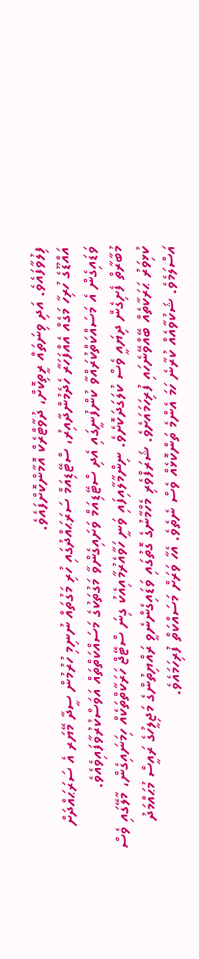ފިލުވާފައެވެ. އަދި ވިނަތައް ރީތިކޮށް، ދުވާޓްރެކް އޮމާންކޮށްފައެވެ.
އައްޑޫގެ ހުރިހާ މަގެއް އެއްފަހަރާ ހެދެމުންދާއިރު، ސްޓޭޑިއަމް ސަރަޙައްދުގައި ހުރި މަގުތައް ނުނިމި ހުރުމުން ސީދާ މޭޔަރ އެ ސަރަޙައްދަށް ވަޑައިގެން އެ މަސައްކަތްކުރައްވާ ކުންފުނީގައި އެދި ސްޓޭޑިއަމް ވަށައިގެންވާ މަގުތަކުގެ މަސައްކަތްތައް އަވަސްކުރުވާފައިވެއެވެ.
މުބާރާތް ފެށިގެން ދިޔައީ ވެސް ކުލަގަދަކޮށެވެ. ނިންމާލާއިފައި ވަނީ ހަވާއެރުމާއިއެކު ގިނަ ސްޓޭޖް ހަރަކާތްތަކެއް ހިމަނައިގެން، މާލޭގައި ވެސް ކުޅިވަރު ޙަރަކާތެއް ބޭއްވޭނެހައި ފުރިހަމައަށެވެ. ޝަރަފްވެރި މެހްމާނުގެ ގޮތުގައި ވަޑައިގެންނެވީ ރައްޔިތުންގެ މަޖިލީހުގެ ރައީސް މުޙައްމަދު އަސްލަމެވެ. ޝަކުވާއެއް ކުރާނެ ހަމަ އެންމެ ތަންކޮޅެއް ވެސް ނެތެވެ. އެހާ ވަރަށް މަސައްކަތް ފުރިހަމައެވެ.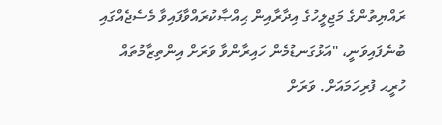ރައްޔިތުންގެ މަޖިލީހުގެ އިދާރާއިން ޙިއްޞާކުރައްވާފައިވާ މެސެޖެއްގައި ބުނެފައިވަނީ، "އަޅުގަނޑުމެން ހައިރާންވާ ވަރަށް އިންތިޒާމުތައް ހުރީޙ ފުރިހަމައަށް. ވަރަށް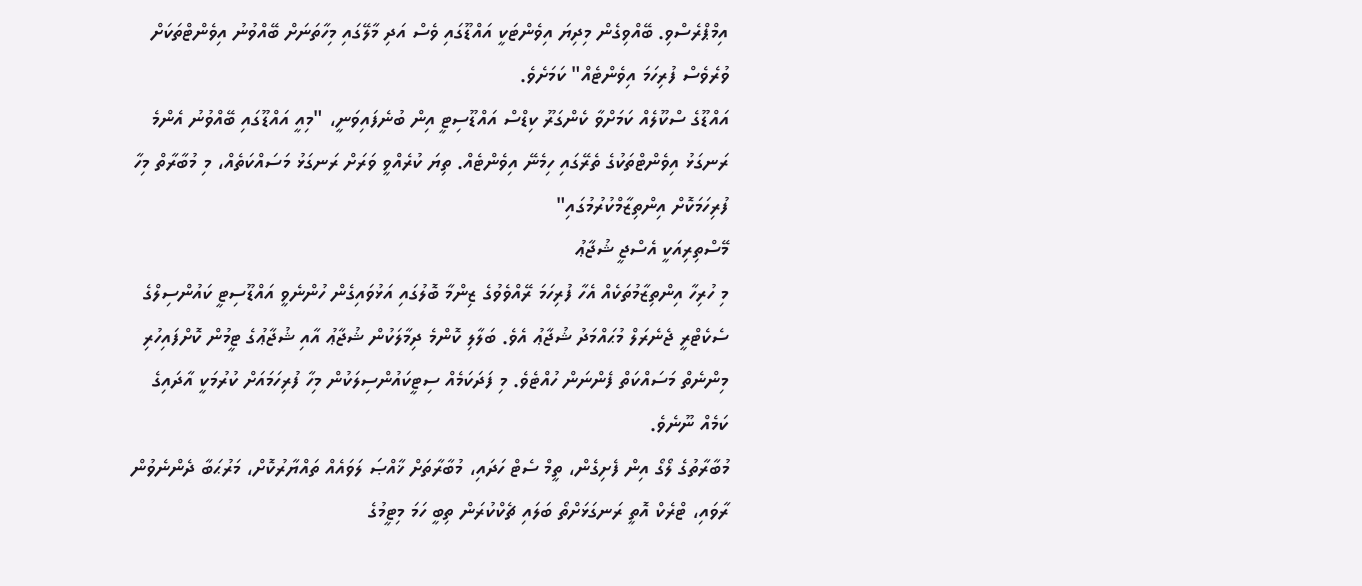އިމްޕްރެސްވި. ބޭއްވިގެން މިދިޔަ އިވެންޓަކީ އައްޑޫގައި ވެސް އަދި މާލޭގައި މިހާތަނަށް ބޭއްވުނު އިވެންޓްތަކަށް ވުރެވެސް ފުރިހަމަ އިވެންޓެއް" ކަމަށެވެ.
އައްޑޫގެ ސްކޫލެއް ކަމަށްވާ ކެންގަރޫ ކިޑްސް އައްޑޫސިޓީ އިން ބުނެފައިވަނީ، "މިއީ އައްޑޫގައި ބޭއްވުނު އެންމެ ރަނގަޅު އިވެންޓްތަކުގެ ތެރޭގައި ހިމެނޭ އިވެންޓެއް. ތިޔަ ކުރެއްވީ ވަރަށް ރަނގަޅު މަސައްކަތެއް، މި މުބާރާތް މިހާ ފުރިހަމަކޮށް އިންތިޒާމްކުރުމުގައި"
މޭސްތިރިއަކީ އެސްޖީ ޝުޖާޢު
މި ހުރިހާ އިންތިޒާމުތަކެއް އެހާ ފުރިހަމަ ރޭއްވެވުގެ ޒިންމާ ބޮލުގައި އަޅުވައިގެން ހުންނެވީ އައްޑޫސިޓީ ކައުންސިލްގެ ސެކެޓްރީ ޖެނެރަލް މުޙައްމަދު ޝުޖާޢު އެވެ. ބަލާލި ކޮންމެ ދިމާލަކުން ޝުޖާޢު އާއި ޝުޖާޢުގެ ޓީމުން ކޮށްފައިހުރި މިންނެތް މަސައްކަތް ފެންނަން ހުއްޓެވެ. މި ފަދަކަމެއް ސިޓީކައުންސިލަކުން މިހާ ފުރިހަމައަށް ކުރުމަކީ އާދައިގެ ކަމެއް ނޫނެވެ.
މުބާރާތުގެ ލޯގޯ އިން ފެށިގެން، ތީމް ސެޓް ހަދައި، މުބާރާތަށް ޚާއްޞަ ލަވައެއް ތައްޔާރުކޮށް، މަރުޙަބާ ދެންނެވުން ރާވައި، ޓްރެކް އޮތީ ރަނގަޅަށްތޯ ބަލައި ޗެކްކުރަން ތިބީ ހަމަ މިޓީމުގެ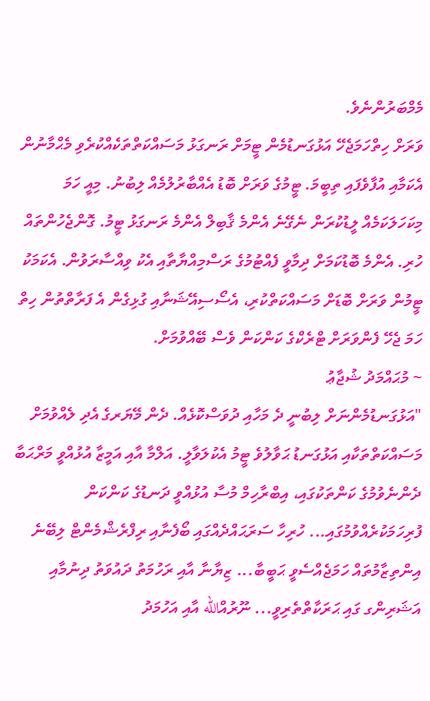މެމްބަރުންނެވެ.
ވަރަށް ހިތްހަމަޖެހޭ އަޅުގަނޑުމެން ޓީމަށް ރަނގަޅު މަސައްކަތްތަކެއްކުރެވި މެޙްމާނުން އެކަމާއި އުފާވެފައި ތިބީމަ. ޓީމުގެ ވަރަށް ބޮޑު އެއްބާރުލުމެއް ލިބުނު. މިއީ ހަމަ މިކަހަލަކަމެއް ލީޑުކުރަން ނެގޭނެ އެންމެ ޤާބިލް އެންމެ ރަނގަޅު ޓީމު. ގޮންޖެހުންތައް ހުރި. އެންމެ ބޮޑުކަމަށް ދިމާވީ ފެއްޓުމުގެ ރަސްމިއްޔާތާއި އެކު ވިއްސާރަވުން. އެކަމަކު ޓީމުން ވަރަށް ބޮޑަށް މަސައްކަތްކުރި، އެސޯސިއޭޝަނާއި ގުޅިގެން އެ ފަރާތްތުން ހިތް ހަމަ ޖެހޭ ފެންވަރަށް ޓްރެކްގެ ކަންކަން ވެސް ބޭއްވުމަށް.
~ މުޙައްމަދު ޝުޖާޢު
"އަޅުގަނޑުމެންނަށް ލިބުނީ ދެ މަހާއި ދުވަސްކޮޅެއް. ދެން މޭޔަރގެ އެދި ލެއްވުމަށް މަސައްކަތްތަކާއި އަޅުގަނޑު ޙަވާލުވެ ޓީމު އެކުލަވާލީ. އަލްމާ އާއި އަމީޒާ އުޅުއްވީ މަރްޙަބާ ދެންނެވުމުގެ ކަންތަކުގައި، އިބްރާހިމް މުސާ އުޅުއްވީ ދަނޑުގެ ކަންކަން ފުރިހަމަކުރެއްވުމުގައި... ހުރިހާ ސަރަޙައްދެއްގައި ބޯފެނާއި ރިފްރެޝްމެންޓް ލިބޭނެ އިންތިޒާމުތައް ހަމަޖެއްސެވީ ޙަބީބާ... ޒިޔާނާ އާއި ރަހުމަތު ދައުވަތު ދިނުމާއި އަޝަރިންގ ގައި ޙަރަކާތްތެރިވީ... ނޫރުއްالله އާއި އަހުމަދު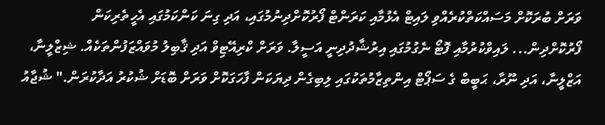ވަރަށް ބުރަކޮށް މަސައްކަތްކުރެއްވި ލައިޓް އެޅުމާއި ކަރަންޓް ފޯރުކޮށްދިނުމުގައި، އަދި ގިނަ ކަންކަމުގައި އެހީތެރިކަން ފޯރުކޮށްދިން... ލައިވްކުރުމާއި ފޮޓޯ ނެގުމުގައި އިރުޝާދުދިނީ އަސީލާ. ވަރަށް ކްރިއޭޓިވް އަދި ޤާބިލު މުވައްޒަފުންތަކެއް. ޝިޒްލީނާ، އަޒްލީނާ، އަދި ނޫރާ، ޙަބީބް ގެ ސަޕޯޓް އިންތިޒާމުތަކުގައި ލިބިގެން ދިޔަކަން ފާހަގަކޮށް ވަރަށް ބޮޑަށް ޝުކުރު އަދާކުރަން." ޝުޖާއު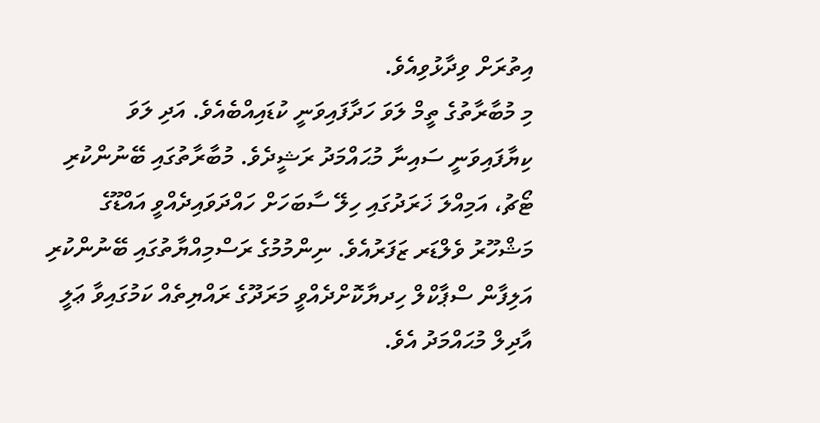އިތުރަށް ވިދާޅުވިއެވެ.
މި މުބާރާތުގެ ތީމް ލަވަ ހަދާފައިވަނީ ކުޑައިއްބެއެވެ. އަދި ލަވަ ކިޔާފައިވަނީ ސައިނާ މުޙައްމަދު ރަޝީދެވެ. މުބާރާތުގައި ބޭނުންކުރި ޓޯޗު، އަމިއްލަ ޚަރަދުގައި ހިލޭ ސާބަހަށް ހައްދަވައިދެއްވީ އައްޑޫގެ މަޝްހޫރު ވެލްޑަރ ޒަފަރުއެވެ. ނިންމުމުގެ ރަސްމިއްޔާތުގައި ބޭނުންކުރި އަލިފާން ސްޕާކްލް ހިދޔާކޮށްދެއްވީ މަރަދޫގެ ރައްޔިތެއް ކަމުގައިވާ ޢަލީ އާދިލް މުޙައްމަދު އެވެ.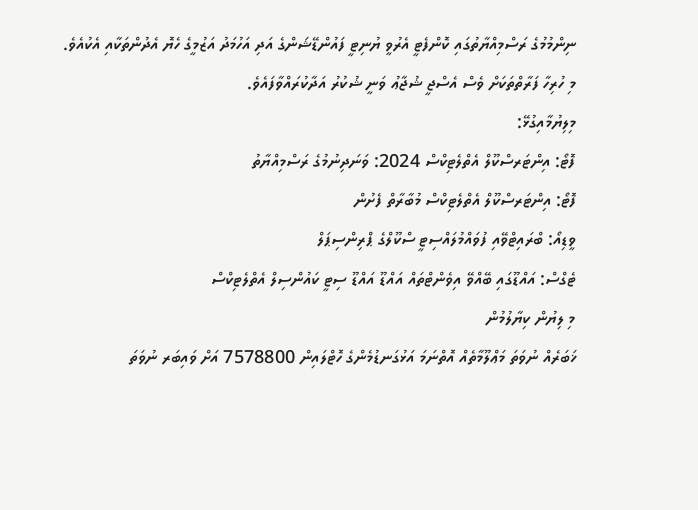ނިންމުމުގެ ރަސްމިއްޔާތުގައި ކޮންފެޓީ އެރުވީ ޔުނިޓީ ފައުންޑޭޝަންގެ އަދި އަހުމަދު އަޒުމީގެ ހެޔޮ އެދުންތަކާއި އެކުއެވެ.
މި ހުރިހާ ފަރާތްތަކަށް ވެސް އެސްޖީ ޝުޖާޢު ވަނީ ޝުކުރު އަދާކުރައްވާފައެވެ.
މިލިޔުމާއިގުޅޭ:
ފޮޓޯ: އިންޓަރސްކޫލް އެތްލެޓިކްސް 2024: ވަނަދިނުމުގެ ރަސްމިއްޔާތު
ފޮޓޯ: އިންޓަރސްކޫލް އެތްލެޓިކްސް މުބާރާތް ފެށުން
ވީޑިއޯ: ބްރައިޓްވޭއި ފުވައްމުލައްސިޓީ ސްކޫލްގެ ޕްރިންސިޕަލް
ޓެގްސް: އައްޑޫގައި ބޭއްވޭ އިވެންޓްތައް އައްޑޫ އައްޑޫ ސިޓީ ކައުންސިލް އެތްލެޓިކްސް
މި ލިޔުން ކިޔާލުމުން
ޚަބަރެއް ނުވަތަ މަޢްލޫމާތެއް އޮތްނަމަ އަޅުގަނޑުމެންގެ ހޮޓްލައިން 7578800 އަށް ވައިބަރ ނުވަތަ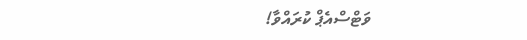ވަޓްސްއެޕް ކުރައްވާ!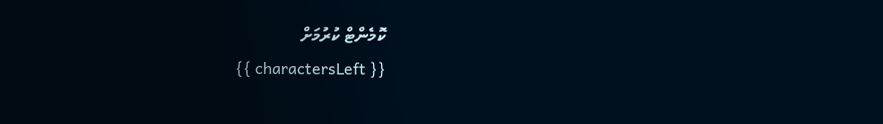ކޮމެންޓް ކުރުމަށް
{{ charactersLeft }}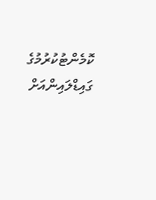ކޮމެންޓުކުރުމުގެ ގައިޑްލައިންއަށް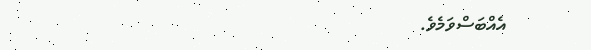އެއްބަސްވަމެވެ.